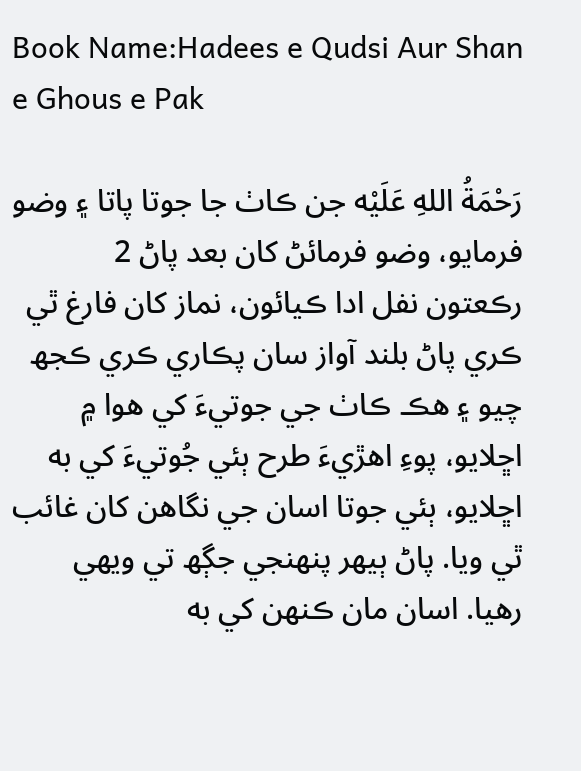Book Name:Hadees e Qudsi Aur Shan e Ghous e Pak

رَحْمَةُ اللهِ عَلَيْه جن ڪاٺ جا جوتا پاتا ۽ وضو فرمايو، وضو فرمائڻ کان بعد پاڻ 2 رڪعتون نفل ادا ڪيائون، نماز کان فارغ ٿي ڪري پاڻ بلند آواز سان پڪاري ڪري ڪجھ چيو ۽ هڪ ڪاٺ جي جوتيءَ کي هوا ۾ اڇلايو، پوءِ اهڙيءَ طرح ٻئي جُوتيءَ کي به اڇلايو، ٻئي جوتا اسان جي نگاھن کان غائب ٿي ويا. پاڻ ٻيهر پنهنجي جڳھ تي ويهي رهيا. اسان مان ڪنهن کي به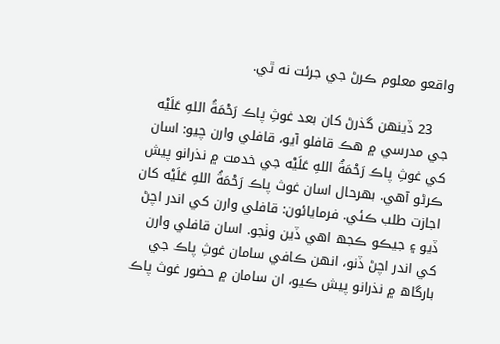واقعو معلوم ڪرڻ جي جرئت نه ٿي.

    23 ڏينهن گذرڻ کان بعد غوثِ پاڪ رَحْمَةُ اللهِ عَلَيْه جي مدرسي ۾ هڪ قافلو آيو، قافلي وارن چيو: اسان کي غوثِ پاڪ رَحْمَةُ اللهِ عَلَيْه جي خدمت ۾ نذرانو پيش ڪرڻو آهي. بهرحال اسان غوث پاڪ رَحْمَةُ اللهِ عَلَيْه کان اجازت طلب ڪئي. فرمايائون: قافلي وارن کي اندر اچڻ ڏيو ۽ جيڪو ڪجھ اهي ڏين وٺجو. اسان قافلي وارن کي اندر اچڻ ڏنو، انهن ڪافي سامان غوثِ پاڪ جي بارگاھ ۾ نذرانو پيش ڪيو، ان سامان ۾ حضور غوث پاڪ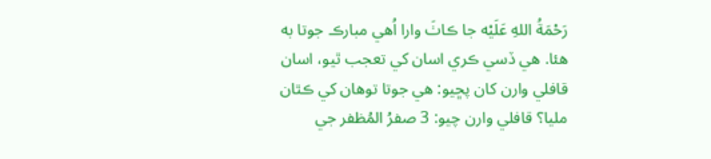رَحْمَةُ اللهِ عَلَيْه جا ڪاٺَ وارا اُهي مبارڪ جوتا به هئا. هي ڏسي ڪري اسان کي تعجب ٿيو، اسان قافلي وارن کان پڇيو: هي جوتا توهان کي ڪٿان مليا؟ قافلي وارن چيو: 3 صفرُ المُظفر جي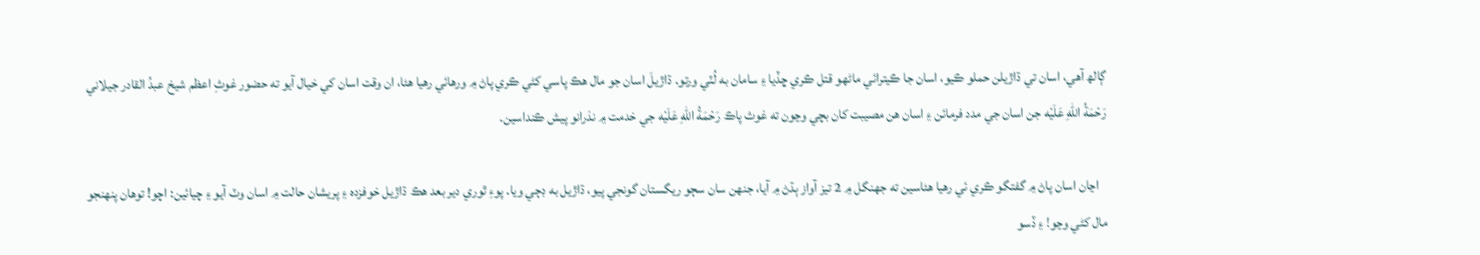ڳالھ آهي، اسان تي ڌاڙيلن حملو ڪيو، اسان جا ڪيترائي ماڻهو قتل ڪري ڇڏيا ۽ سامان به لُٽي ورتو. ڌاڙيلَ اسان جو مال هڪ پاسي کڻي ڪري پاڻ ۾ ورهائي رهيا هئا، ان وقت اسان کي خيال آيو ته حضور غوثِ اعظم شيخ عبدُ القادر جيلاني رَحْمَةُ اللهِ عَلَيْه جن اسان جي مدد فرمائن ۽ اسان هن مصيبت کان بچي وڃون ته غوث پاڪ رَحْمَةُ اللهِ عَلَيْه جي خدمت ۾ نذرانو پيش ڪنداسين.

   اڃان اسان پاڻ ۾ گفتگو ڪري ئي رهيا هئاسين ته جهنگل ۾ 2 تيز آواز ٻڌڻ ۾ آيا، جنهن سان سڄو ريگستان گونجي پيو، ڌاڙيل به ڊڄي ويا. پوءِ ٿوري دير بعد هڪ ڌاڙيل خوفزده ۽ پريشان حالت ۾ اسان وٽ آيو ۽ چيائين: اچو! توهان پنهنجو مال کڻي وڃو! ۽ ڏسو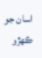اسان جو ڪهڙو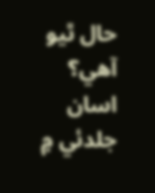حال ٿيو آهي؟ اسان جلدئي ۾